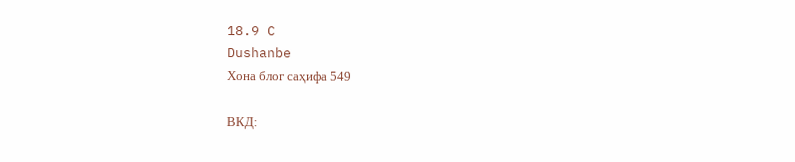18.9 C
Dushanbe
Хона блог саҳифа 549

ВКД: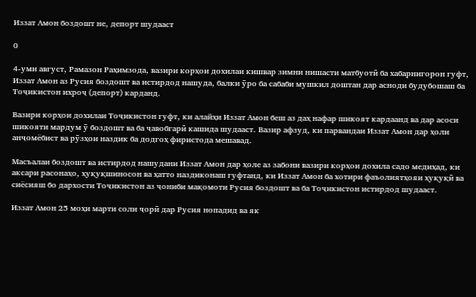Иззат Амон боздошт не, депорт шудааст

0

4-уми август, Рамазон Раҳимзода, вазири корҳои дохилаи кишвар зимни нишасти матбуотӣ ба хабарнигорон гуфт, Иззат Амон аз Русия боздошт ва истирдод нашуда, балки ӯро ба сабаби мушкил доштан дар асноди будубошаш ба Тоҷикистон ихроҷ (депорт) карданд.

Вазири корҳои дохилаи Тоҷикистон гуфт, ки алайҳи Иззат Амон беш аз даҳ нафар шикоят кардаанд ва дар асоси шикояти мардум ӯ боздошт ва ба ҷавобгарӣ кашида шудааст. Вазир афзуд, ки парвандаи Иззат Амон дар ҳоли анҷомёбист ва рӯзҳои наздик ба додгоҳ фиристода мешавад.

Масъалаи боздошт ва истирдод нашудани Иззат Амон дар ҳоле аз забони вазири корҳои дохила садо медиҳад, ки аксари расонаҳо, ҳуқуқшиносон ва ҳатто наздиконаш гуфтанд, ки Иззат Амон ба хотири фаъолиятҳояи ҳуқуқӣ ва сиёсияш бо дархости Тоҷикистон аз ҷониби мақомоти Русия боздошт ва ба Тоҷикистон истирдод шудааст.

Иззат Амон 25 моҳи марти соли ҷорӣ дар Русия нопадид ва як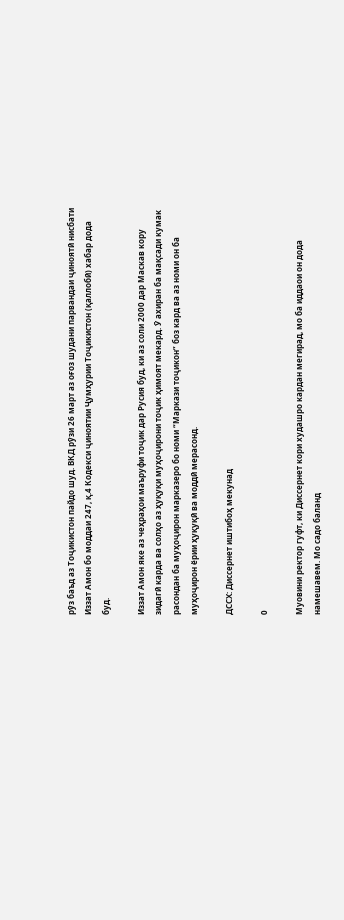рӯз баъд аз Тоҷикистон пайдо шуд. ВКД рӯзи 26 март аз оғоз шудани парвандаи ҷиноятӣ нисбати Иззат Амон бо моддаи 247, қ.4 Кодекси ҷиноятии Ҷумҳурии Тоҷикистон (қаллобӣ) хабар дода буд.

Иззат Амон яке аз чеҳраҳои маъруфи тоҷик дар Русия буд, ки аз соли 2000 дар Маскав кору зидагӣ карда ва солҳо аз ҳуқуқи муҳоҷирони тоҷик ҳимоят мекард. Ӯ ахиран ба мақсади кумак расондан ба муҳоҷирон марказеро бо номи “Маркази тоҷикон” боз кард ва аз номи он ба муҳоҷирон ёрии ҳуқуқӣ ва моддӣ мерасонд.

ДССХ: Диссернет иштибоҳ мекунад

0

Муовини ректор гуфт, ки Диссернет кори худашро кардан мегирад, мо ба иддаои он дода намешавем. Мо садо баланд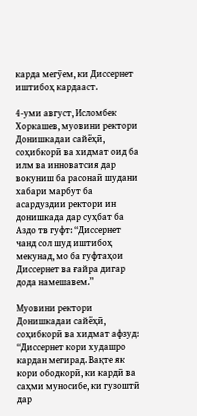карда мегӯем, ки Диссернет иштибоҳ кардааст.

4-уми август, Исломбек Хоркашев, муовини ректори Донишкадаи сайёҳӣ, соҳибкорӣ ва хидмат оид ба илм ва инноватсия дар вокуниш ба расонаӣ шудани хабари марбут ба асардуздии ректори ин донишкада дар суҳбат ба Аздо тв гуфт: “Диссернет чанд сол шуд иштибоҳ мекунад, мо ба гуфтаҳои Диссернет ва ғайра дигар дода намешавем.”

Муовини ректори Донишкадаи сайёҳӣ, соҳибкорӣ ва хидмат афзуд: “Диссернет кори худашро кардан мегирад. Вақте як кори ободкорӣ, ки кардӣ ва саҳми муносибе, ки гузоштӣ дар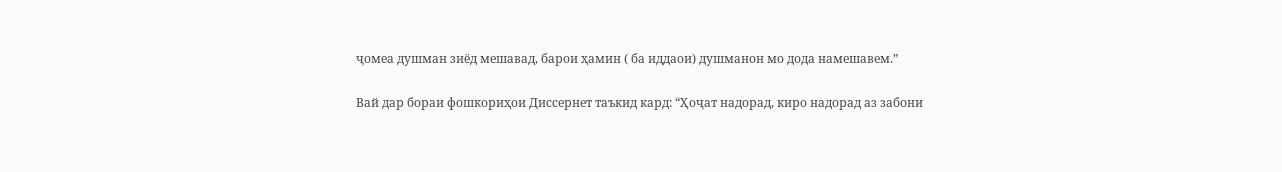ҷомеа душман зиёд мешавад, барои ҳамин ( ба иддаои) душманон мо дода намешавем.”

Вай дар бораи фошкориҳои Диссернет таъкид кард: “Ҳоҷат надорад, киро надорад аз забони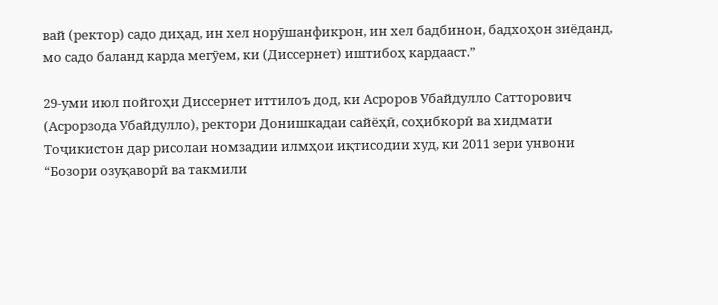вай (ректор) садо диҳад, ин хел норӯшанфикрон, ин хел бадбинон, бадхоҳон зиёданд, мо садо баланд карда мегӯем, ки (Диссернет) иштибоҳ кардааст.”

29-уми июл пойгоҳи Диссернет иттилоъ дод, ки Асроров Убайдулло Сатторович (Асрорзода Убайдулло), ректори Донишкадаи сайёҳӣ, соҳибкорӣ ва хидмати Тоҷикистон дар рисолаи номзадии илмҳои иқтисодии худ, ки 2011 зери унвони “Бозори озуқаворӣ ва такмили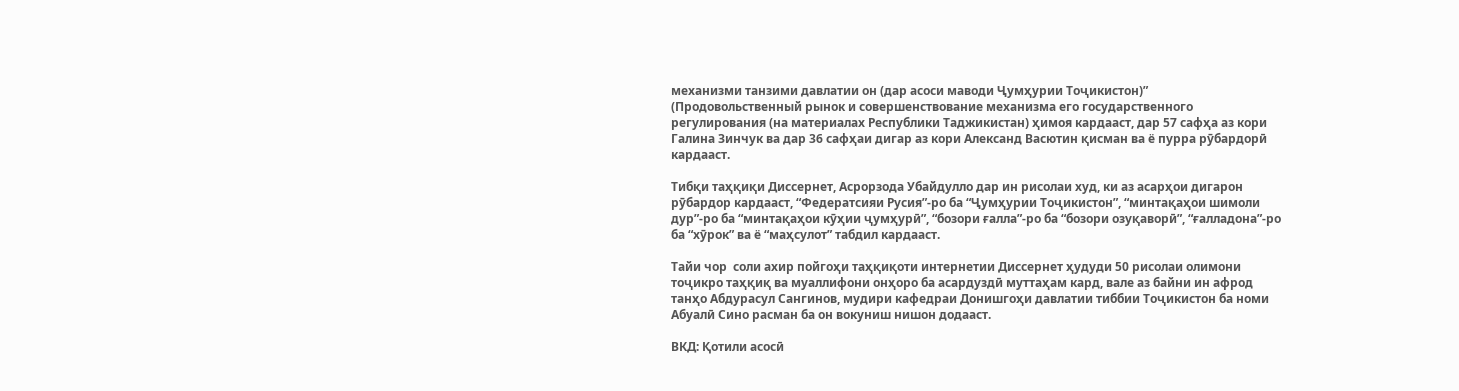механизми танзими давлатии он (дар асоси маводи Ҷумҳурии Тоҷикистон)” (Продовольственный рынок и совершенствование механизма его государственного регулирования (на материалах Республики Таджикистан) ҳимоя кардааст, дар 57 сафҳа аз кори Галина Зинчук ва дар 36 сафҳаи дигар аз кори Александ Васютин қисман ва ё пурра рӯбардорӣ кардааст.

Тибқи таҳқиқи Диссернет, Асрорзода Убайдулло дар ин рисолаи худ, ки аз асарҳои дигарон рӯбардор кардааст, “Федератсияи Русия”-ро ба “Ҷумҳурии Тоҷикистон”, “минтақаҳои шимоли дур”-ро ба “минтақаҳои кӯҳии ҷумҳурӣ”, “бозори ғалла”-ро ба “бозори озуқаворӣ”, “ғалладона”-ро ба “хӯрок” ва ё “маҳсулот” табдил кардааст.

Тайи чор  соли ахир пойгоҳи таҳқиқоти интернетии Диссернет ҳудуди 50 рисолаи олимони тоҷикро таҳқиқ ва муаллифони онҳоро ба асардуздӣ муттаҳам кард, вале аз байни ин афрод танҳо Абдурасул Сангинов, мудири кафедраи Донишгоҳи давлатии тиббии Тоҷикистон ба номи Абуалӣ Сино расман ба он вокуниш нишон додааст.

ВКД: Қотили асосӣ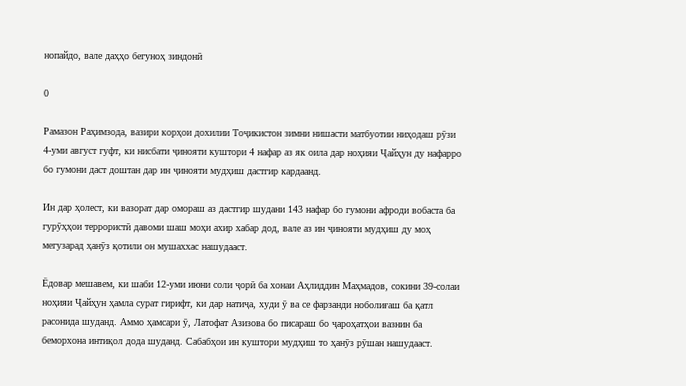нопайдо, вале даҳҳо бегуноҳ зиндонӣ

0

Рамазон Раҳимзода, вазири корҳои дохилии Тоҷикистон зимни нишасти матбуотии ниҳодаш рӯзи 4-уми август гуфт, ки нисбати ҷинояти куштори 4 нафар аз як оила дар ноҳияи Ҷайҳун ду нафарро бо гумони даст доштан дар ин ҷинояти мудҳиш дастгир кардаанд.

Ин дар ҳолест, ки вазорат дар омораш аз дастгир шудани 143 нафар бо гумони афроди вобаста ба гурӯҳҳои террористӣ давоми шаш моҳи ахир хабар дод, вале аз ин ҷинояти мудҳиш ду моҳ мегузарад ҳанӯз қотили он мушаххас нашудааст.

Ёдовар мешавем, ки шаби 12-уми июни соли ҷорӣ ба хонаи Аҳлиддин Маҳмадов, сокини 39-солаи ноҳияи Ҷайҳун ҳамла сурат гирифт, ки дар натиҷа, худи ӯ ва се фарзанди ноболиғаш ба қатл расонида шуданд. Аммо ҳамсари ӯ, Латофат Азизова бо писараш бо ҷароҳатҳои вазнин ба беморхона интиқол дода шуданд. Сабабҳои ин куштори мудҳиш то ҳанӯз рӯшан нашудааст.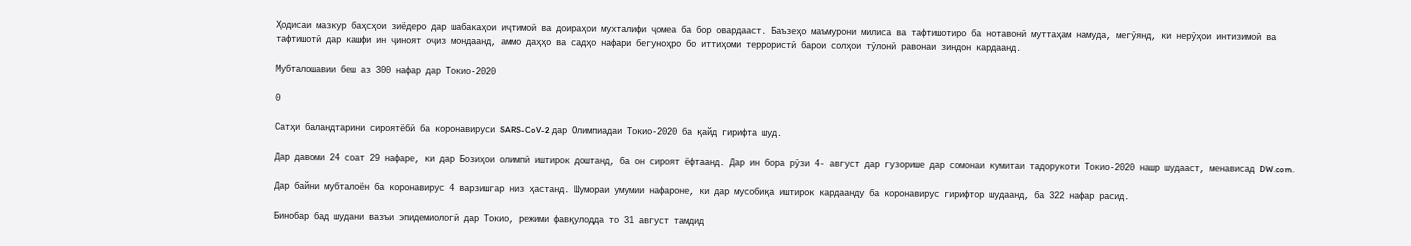Ҳодисаи мазкур баҳсҳои зиёдеро дар шабакаҳои иҷтимоӣ ва доираҳои мухталифи ҷомеа ба бор овардааст. Баъзеҳо маъмурони милиса ва тафтишотиро ба нотавонӣ муттаҳам намуда, мегӯянд, ки нерӯҳои интизимоӣ ва тафтишотӣ дар кашфи ин ҷиноят оҷиз мондаанд, аммо даҳҳо ва садҳо нафари бегуноҳро бо иттиҳоми террористӣ барои солҳои тӯлонӣ равонаи зиндон кардаанд.

Мубталошавии беш аз 300 нафар дар Токио-2020

0

Сатҳи баландтарини сироятёбӣ ба коронавируси SARS-CoV-2 дар Олимпиадаи Токио-2020 ба қайд гирифта шуд.

Дар давоми 24 соат 29 нафаре, ки дар Бозиҳои олимпӣ иштирок доштанд, ба он сироят ёфтаанд. Дар ин бора рӯзи 4- август дар гузорише дар сомонаи кумитаи тадорукоти Токио-2020 нашр шудааст, менависад DW.com.

Дар байни мубталоён ба коронавирус 4 варзишгар низ ҳастанд. Шумораи умумии нафароне, ки дар мусобиқа иштирок кардаанду ба коронавирус гирифтор шудаанд, ба 322 нафар расид.

Бинобар бад шудани вазъи эпидемиологӣ дар Токио, режими фавқулодда то 31 август тамдид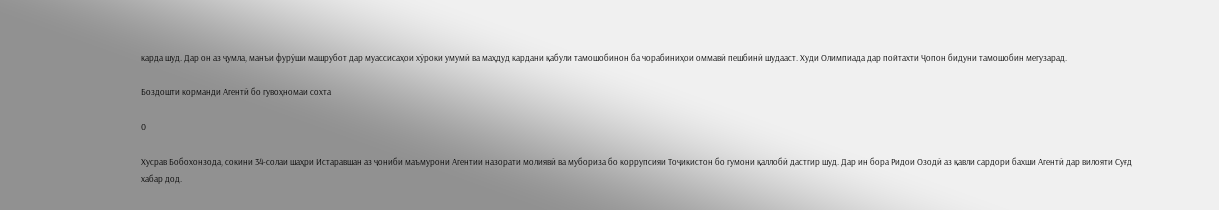карда шуд. Дар он аз ҷумла, манъи фурӯши машрубот дар муассисаҳои хӯроки умумӣ ва маҳдуд кардани қабули тамошобинон ба чорабиниҳои оммавӣ пешбинӣ шудааст. Худи Олимпиада дар пойтахти Ҷопон бидуни тамошобин мегузарад.

Боздошти корманди Агентӣ бо гувоҳномаи сохта

0

Хусрав Бобохонзода, сокини 34-солаи шаҳри Истаравшан аз ҷониби маъмурони Агентии назорати молиявӣ ва мубориза бо коррупсияи Тоҷикистон бо гумони қаллобӣ дастгир шуд. Дар ин бора Ридои Озодӣ аз қавли сардори бахши Агентӣ дар вилояти Суғд хабар дод.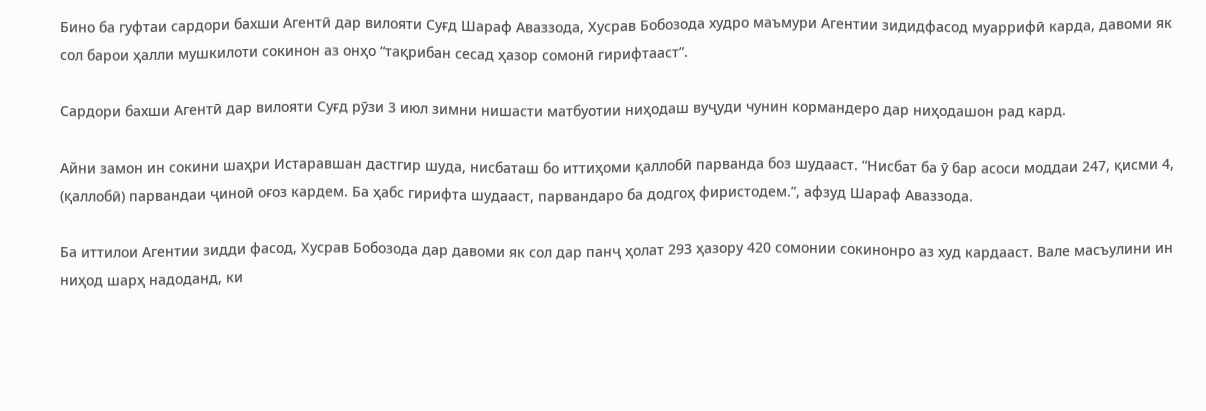Бино ба гуфтаи сардори бахши Агентӣ дар вилояти Суғд Шараф Аваззода, Хусрав Бобозода худро маъмури Агентии зидидфасод муаррифӣ карда, давоми як сол барои ҳалли мушкилоти сокинон аз онҳо “тақрибан сесад ҳазор сомонӣ гирифтааст”.

Сардори бахши Агентӣ дар вилояти Суғд рӯзи 3 июл зимни нишасти матбуотии ниҳодаш вуҷуди чунин кормандеро дар ниҳодашон рад кард.

Айни замон ин сокини шаҳри Истаравшан дастгир шуда, нисбаташ бо иттиҳоми қаллобӣ парванда боз шудааст. “Нисбат ба ӯ бар асоси моддаи 247, қисми 4, (қаллобӣ) парвандаи ҷиноӣ оғоз кардем. Ба ҳабс гирифта шудааст, парвандаро ба додгоҳ фиристодем.”, афзуд Шараф Аваззода.

Ба иттилои Агентии зидди фасод, Хусрав Бобозода дар давоми як сол дар панҷ ҳолат 293 ҳазору 420 сомонии сокинонро аз худ кардааст. Вале масъулини ин ниҳод шарҳ надоданд, ки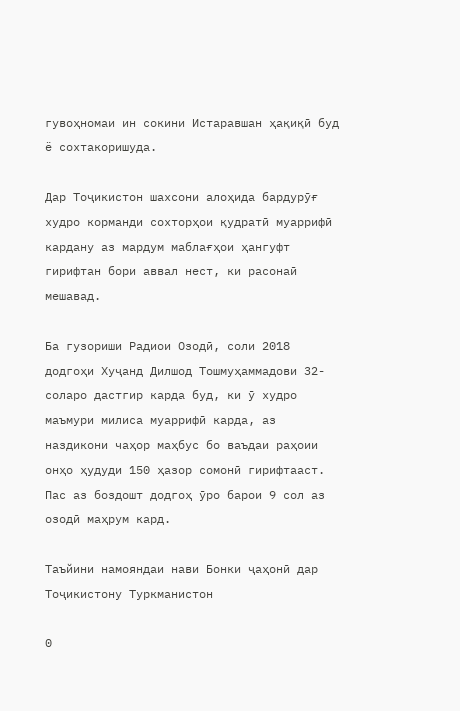гувоҳномаи ин сокини Истаравшан ҳақиқӣ буд ё сохтакоришуда.

Дар Тоҷикистон шахсони алоҳида бардурӯғ худро корманди сохторҳои қудратӣ муаррифӣ кардану аз мардум маблағҳои ҳангуфт гирифтан бори аввал нест, ки расонаӣ мешавад.

Ба гузориши Радиои Озодӣ, соли 2018 додгоҳи Хуҷанд Дилшод Тошмуҳаммадови 32-соларо дастгир карда буд, ки ӯ худро маъмури милиса муаррифӣ карда, аз наздикони чаҳор маҳбус бо ваъдаи раҳоии онҳо ҳудуди 150 ҳазор сомонӣ гирифтааст. Пас аз боздошт додгоҳ ӯро барои 9 сол аз озодӣ маҳрум кард.

Таъйини намояндаи нави Бонки ҷаҳонӣ дар Тоҷикистону Туркманистон

0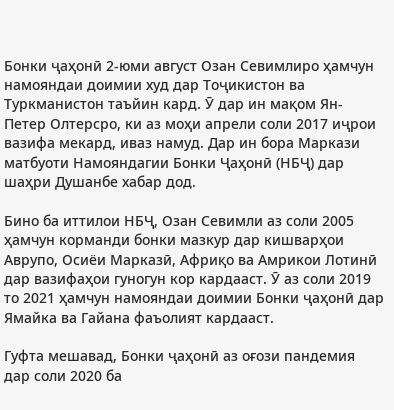Бонки ҷаҳонӣ 2-юми август Озан Севимлиро ҳамчун намояндаи доимии худ дар Тоҷикистон ва Туркманистон таъйин кард. Ӯ дар ин мақом Ян-Петер Олтерсро, ки аз моҳи апрели соли 2017 иҷрои вазифа мекард, иваз намуд. Дар ин бора Маркази матбуоти Намояндагии Бонки Ҷаҳонӣ (НБҶ) дар шаҳри Душанбе хабар дод.

Бино ба иттилои НБҶ, Озан Севимли аз соли 2005 ҳамчун корманди бонки мазкур дар кишварҳои Аврупо, Осиёи Марказӣ, Африқо ва Амрикои Лотинӣ дар вазифаҳои гуногун кор кардааст. Ӯ аз соли 2019 то 2021 ҳамчун намояндаи доимии Бонки ҷаҳонӣ дар Ямайка ва Гайана фаъолият кардааст.

Гуфта мешавад, Бонки ҷаҳонӣ аз оғози пандемия дар соли 2020 ба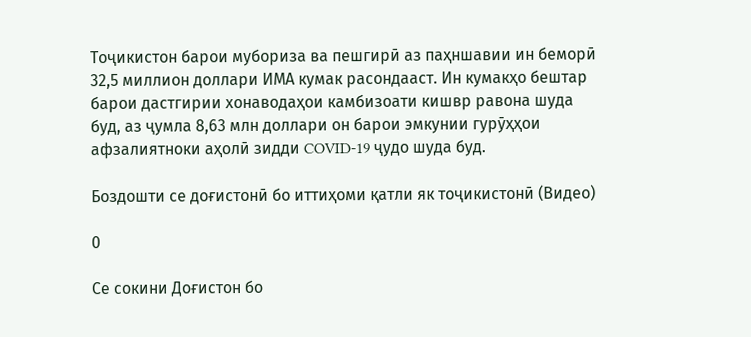Тоҷикистон барои мубориза ва пешгирӣ аз паҳншавии ин беморӣ 32,5 миллион доллари ИМА кумак расондааст. Ин кумакҳо бештар барои дастгирии хонаводаҳои камбизоати кишвр равона шуда буд, аз ҷумла 8,63 млн доллари он барои эмкунии гурӯҳҳои афзалиятноки аҳолӣ зидди COVID-19 ҷудо шуда буд.

Боздошти се доғистонӣ бо иттиҳоми қатли як тоҷикистонӣ (Видео)

0

Се сокини Доғистон бо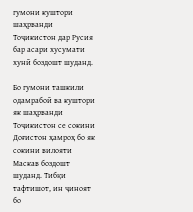гумони куштори шаҳрванди Тоҷикистон дар Русия бар асари хусумати хунӣ боздошт шуданд.

Бо гумони ташкили одамрабоӣ ва куштори як шаҳрванди Тоҷикистон се сокини Доғистон ҳамроҳ бо як сокини вилояти Маскав боздошт шуданд. Тибқи тафтишот, ин ҷиноят бо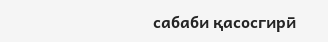сабаби қасосгирӣ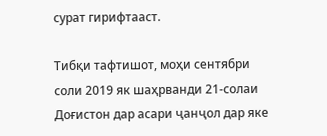сурат гирифтааст.

Тибқи тафтишот, моҳи сентябри соли 2019 як шаҳрванди 21-солаи Доғистон дар асари ҷанҷол дар яке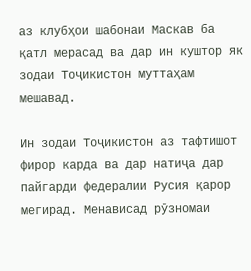аз клубҳои шабонаи Маскав ба қатл мерасад ва дар ин куштор як зодаи Тоҷикистон муттаҳам мешавад.

Ин зодаи Тоҷикистон аз тафтишот фирор карда ва дар натиҷа дар пайгарди федералии Русия қарор мегирад. Менависад рӯзномаи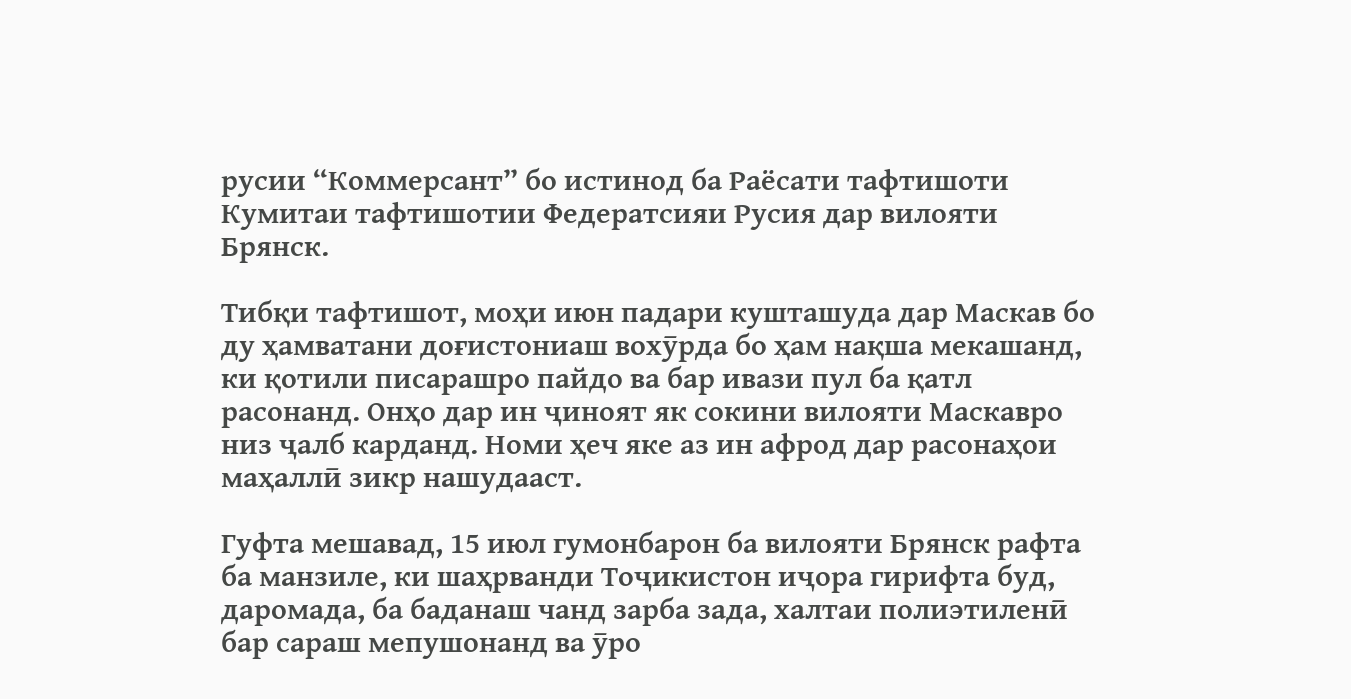русии “Коммерсант” бо истинод ба Раёсати тафтишоти Кумитаи тафтишотии Федератсияи Русия дар вилояти Брянск.

Тибқи тафтишот, моҳи июн падари кушташуда дар Маскав бо ду ҳамватани доғистониаш вохӯрда бо ҳам нақша мекашанд, ки қотили писарашро пайдо ва бар ивази пул ба қатл расонанд. Онҳо дар ин ҷиноят як сокини вилояти Маскавро низ ҷалб карданд. Номи ҳеч яке аз ин афрод дар расонаҳои маҳаллӣ зикр нашудааст.

Гуфта мешавад, 15 июл гумонбарон ба вилояти Брянск рафта ба манзиле, ки шаҳрванди Тоҷикистон иҷора гирифта буд, даромада, ба баданаш чанд зарба зада, халтаи полиэтиленӣ бар сараш мепушонанд ва ӯро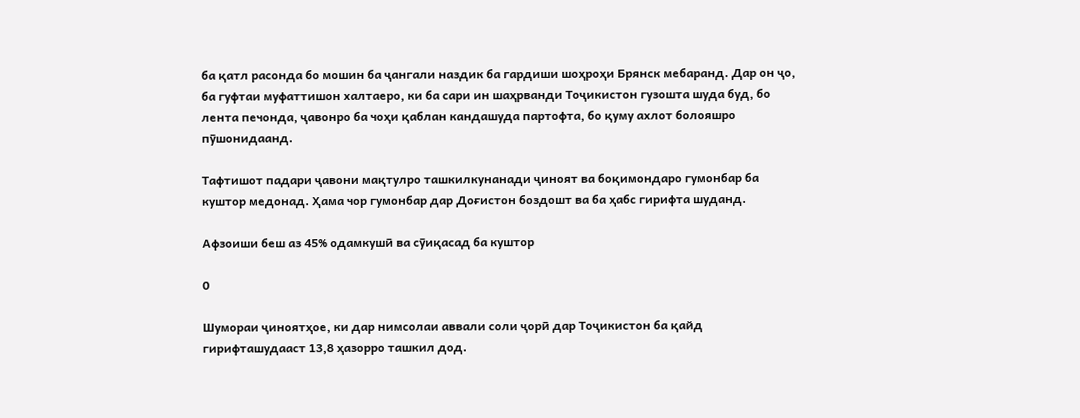ба қатл расонда бо мошин ба ҷангали наздик ба гардиши шоҳроҳи Брянск мебаранд. Дар он ҷо, ба гуфтаи муфаттишон халтаеро, ки ба сари ин шаҳрванди Тоҷикистон гузошта шуда буд, бо лента печонда, ҷавонро ба чоҳи қаблан кандашуда партофта, бо қуму ахлот болояшро пӯшонидаанд.

Тафтишот падари ҷавони мақтулро ташкилкунанади ҷиноят ва боқимондаро гумонбар ба куштор медонад. Ҳама чор гумонбар дар Доғистон боздошт ва ба ҳабс гирифта шуданд.

Афзоиши беш аз 45% одамкушӣ ва сӯиқасад ба куштор

0

Шумораи ҷиноятҳое, ки дар нимсолаи аввали соли ҷорӣ дар Тоҷикистон ба қайд гирифташудааст 13,8 ҳазорро ташкил дод.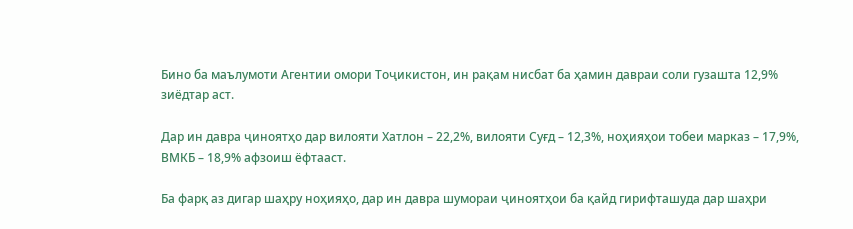Бино ба маълумоти Агентии омори Тоҷикистон, ин рақам нисбат ба ҳамин давраи соли гузашта 12,9% зиёдтар аст.

Дар ин давра ҷиноятҳо дар вилояти Хатлон – 22,2%, вилояти Суғд – 12,3%, ноҳияҳои тобеи марказ – 17,9%, ВМКБ – 18,9% афзоиш ёфтааст.

Ба фарқ аз дигар шаҳру ноҳияҳо, дар ин давра шумораи ҷиноятҳои ба қайд гирифташуда дар шаҳри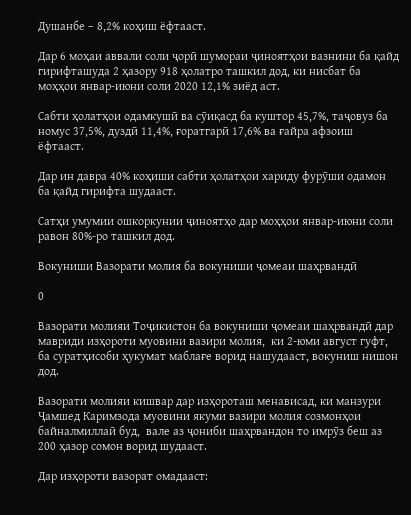Душанбе – 8,2% коҳиш ёфтааст.

Дар 6 моҳаи аввали соли ҷорӣ шумораи ҷиноятҳои вазнини ба қайд гирифташуда 2 ҳазору 918 ҳолатро ташкил дод, ки нисбат ба моҳҳои январ-июни соли 2020 12,1% зиёд аст.

Сабти ҳолатҳои одамкушӣ ва сӯиқасд ба куштор 45,7%, таҷовуз ба номус 37,5%, дуздӣ 11,4%, ғоратгарӣ 17,6% ва ғайра афзоиш ёфтааст.

Дар ин давра 40% коҳиши сабти ҳолатҳои хариду фурӯши одамон ба қайд гирифта шудааст.

Сатҳи умумии ошкоркунии ҷиноятҳо дар моҳҳои январ-июни соли равон 80%-ро ташкил дод.

Вокуниши Вазорати молия ба вокуниши ҷомеаи шаҳрвандӣ

0

Вазорати молияи Тоҷикистон ба вокуниши ҷомеаи шаҳрвандӣ дар мавриди изҳороти муовини вазири молия,  ки 2-юми август гуфт, ба суратҳисоби ҳукумат маблағе ворид нашудааст, вокуниш нишон дод.

Вазорати молияи кишвар дар изҳороташ менависад, ки манзури Ҷамшед Каримзода муовини якуми вазири молия созмонҳои байналмиллаӣ буд,  вале аз ҷониби шаҳрвандон то имрӯз беш аз 200 ҳазор сомон ворид шудааст.

Дар изҳороти вазорат омадааст: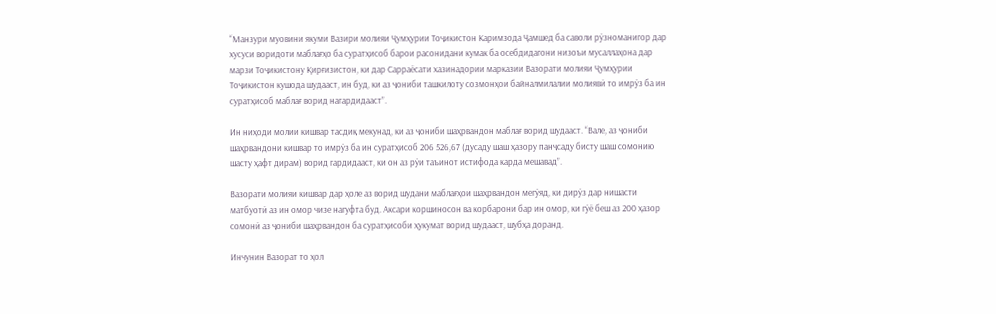“Манзури муовини якуми Вазири молияи Ҷумҳурии Тоҷикистон Каримзода Ҷамшед ба саволи рӯзноманигор дар хусуси воридоти маблағҳо ба суратҳисоб барои расонидани кумак ба осебдидагони низоъи мусаллаҳона дар марзи Тоҷикистону Қирғизистон, ки дар Сарраёсати хазинадории марказии Вазорати молияи Ҷумҳурии Тоҷикистон кушода шудааст, ин буд, ки аз ҷониби ташкилоту созмонҳои байналмилалии молиявӣ то имрӯз ба ин суратҳисоб маблағ ворид нагардидааст”.

Ин ниҳоди молии кишвар тасдиқ мекунад, ки аз ҷониби шаҳрвандон маблағ ворид шудааст. “Вале, аз ҷониби шаҳрвандони кишвар то имрӯз ба ин суратҳисоб 206 526,67 (дусаду шаш ҳазору панҷсаду бисту шаш сомонию шасту ҳафт дирам) ворид гардидааст, ки он аз рӯи таъинот истифода карда мешавад”.

Вазорати молияи кишвар дар ҳоле аз ворид шудани маблағҳои шаҳрвандон мегӯяд, ки дирӯз дар нишасти матбуотӣ аз ин омор чизе нагуфта буд. Аксари коршиносон ва корбарони бар ин омор, ки гӯё беш аз 200 ҳазор сомонӣ аз ҷониби шаҳрвандон ба суратҳисоби ҳукумат ворид шудааст, шубҳа доранд.

Инчунин Вазорат то ҳол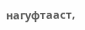нагуфтааст,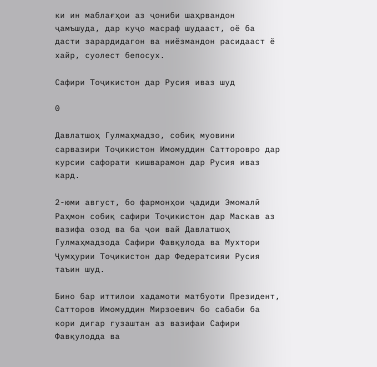ки ин маблағҳои аз ҷониби шаҳрвандон ҷамъшуда, дар куҷо масраф шудааст, оё ба дасти зарардидагон ва ниёзмандон расидааст ё хайр, суолест бепосух.

Сафири Тоҷикистон дар Русия иваз шуд

0

Давлатшоҳ Гулмаҳмадзо, собиқ муовини сарвазири Тоҷикистон Имомуддин Сатторовро дар курсии сафорати кишварамон дар Русия иваз кард.

2-юми август, бо фармонҳои ҷадиди Эмомалӣ Раҳмон собиқ сафири Тоҷикистон дар Маскав аз вазифа озод ва ба ҷои вай Давлатшоҳ Гулмаҳмадзода Сафири Фавқулода ва Мухтори Ҷумҳурии Тоҷикистон дар Федератсияи Русия таъин шуд.

Бино бар иттилои хадамоти матбуоти Президент, Сатторов Имомуддин Мирзоевич бо сабаби ба кори дигар гузаштан аз вазифаи Сафири Фавқулодда ва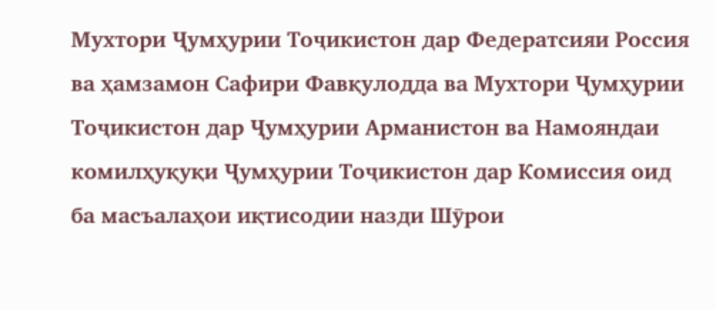Мухтори Ҷумҳурии Тоҷикистон дар Федератсияи Россия ва ҳамзамон Сафири Фавқулодда ва Мухтори Ҷумҳурии Тоҷикистон дар Ҷумҳурии Арманистон ва Намояндаи комилҳуқуқи Ҷумҳурии Тоҷикистон дар Комиссия оид ба масъалаҳои иқтисодии назди Шӯрои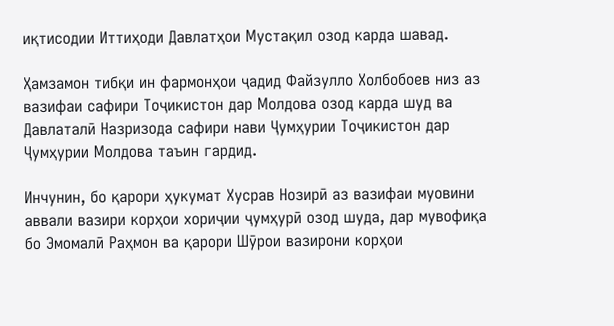иқтисодии Иттиҳоди Давлатҳои Мустақил озод карда шавад.

Ҳамзамон тибқи ин фармонҳои ҷадид Файзулло Холбобоев низ аз вазифаи сафири Тоҷикистон дар Молдова озод карда шуд ва Давлаталӣ Назризода сафири нави Ҷумҳурии Тоҷикистон дар Ҷумҳурии Молдова таъин гардид.

Инчунин, бо қарори ҳукумат Хусрав Нозирӣ аз вазифаи муовини аввали вазири корҳои хориҷии ҷумҳурӣ озод шуда, дар мувофиқа бо Эмомалӣ Раҳмон ва қарори Шӯрои вазирони корҳои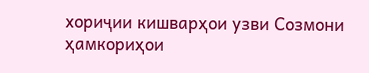хориҷии кишварҳои узви Созмони ҳамкориҳои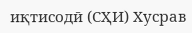иқтисодӣ (СҲИ) Хусрав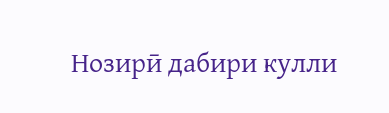Нозирӣ дабири кулли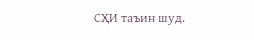СҲИ таъин шуд.